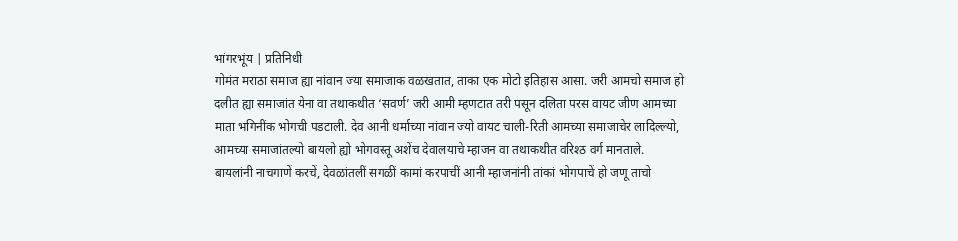भांगरभूंय | प्रतिनिधी
गोमंत मराठा समाज ह्या नांवान ज्या समाजाक वळखतात, ताका एक मोटो इतिहास आसा. जरी आमचो समाज हो दलीत ह्या समाजांत येना वा तथाकथीत ‘सवर्ण’ जरी आमी म्हणटात तरी पसून दलिता परस वायट जीण आमच्या माता भगिनींक भोगची पडटाली. देव आनी धर्माच्या नांवान ज्यो वायट चाली-रिती आमच्या समाजाचेर लादिल्ल्यो, आमच्या समाजांतल्यो बायलो ह्यो भोगवस्तू अशेंच देवालयाचे म्हाजन वा तथाकथीत वरिश्ठ वर्ग मानताले.
बायलांनी नाचगाणें करचें, देवळांतलीं सगळीं कामां करपाचीं आनी म्हाजनांनी तांकां भोगपाचें हो जणू ताचो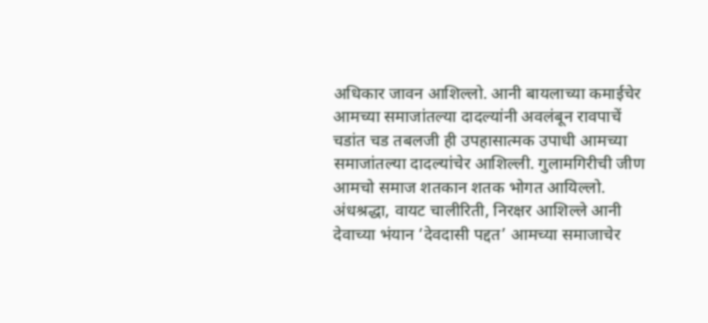अधिकार जावन आशिल्लो. आनी बायलाच्या कमाईचेर आमच्या समाजांतल्या दादल्यांनी अवलंबून रावपाचें चडांत चड तबलजी ही उपहासात्मक उपाधी आमच्या समाजांतल्या दादल्यांचेर आशिल्ली. गुलामगिरीची जीण आमचो समाज शतकान शतक भोगत आयिल्लो. अंधश्रद्धा, वायट चालीरिती, निरक्षर आशिल्ले आनी देवाच्या भंयान ‘देवदासी पद्दत’ आमच्या समाजाचेर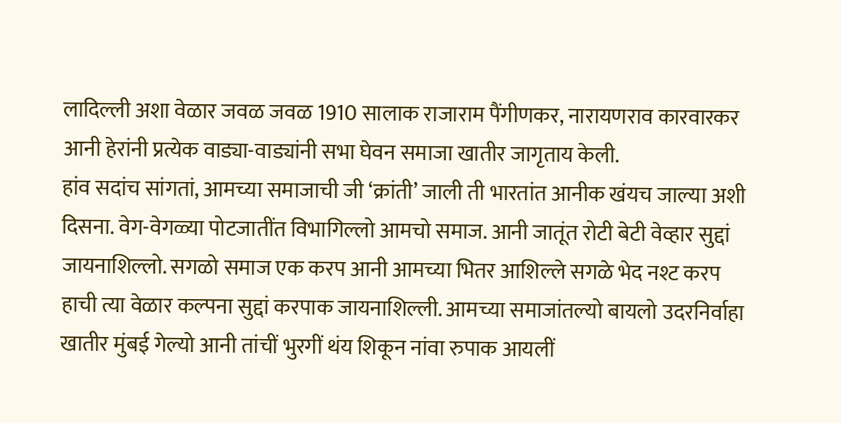लादिल्ली अशा वेळार जवळ जवळ 1910 सालाक राजाराम पैंगीणकर, नारायणराव कारवारकर आनी हेरांनी प्रत्येक वाड्या-वाड्यांनी सभा घेवन समाजा खातीर जागृताय केली.
हांव सदांच सांगतां, आमच्या समाजाची जी ‘क्रांती’ जाली ती भारतांत आनीक खंयच जाल्या अशी दिसना. वेग-वेगळ्या पोटजातींत विभागिल्लो आमचो समाज. आनी जातूंत रोटी बेटी वेव्हार सुद्दां जायनाशिल्लो. सगळो समाज एक करप आनी आमच्या भितर आशिल्ले सगळे भेद नश्ट करप हाची त्या वेळार कल्पना सुद्दां करपाक जायनाशिल्ली. आमच्या समाजांतल्यो बायलो उदरनिर्वाहा खातीर मुंबई गेल्यो आनी तांचीं भुरगीं थंय शिकून नांवा रुपाक आयलीं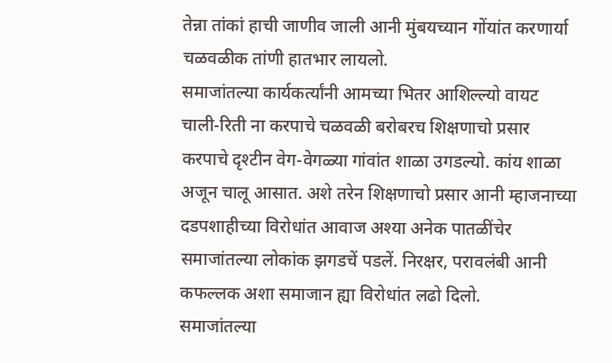तेन्ना तांकां हाची जाणीव जाली आनी मुंबयच्यान गोंयांत करणार्या चळवळीक तांणी हातभार लायलो.
समाजांतल्या कार्यकर्त्यांनी आमच्या भितर आशिल्ल्यो वायट चाली-रिती ना करपाचे चळवळी बरोबरच शिक्षणाचो प्रसार करपाचे दृश्टीन वेग-वेगळ्या गांवांत शाळा उगडल्यो. कांय शाळा अजून चालू आसात. अशे तरेन शिक्षणाचो प्रसार आनी म्हाजनाच्या दडपशाहीच्या विरोधांत आवाज अश्या अनेक पातळींचेर समाजांतल्या लोकांक झगडचें पडलें. निरक्षर, परावलंबी आनी कफल्लक अशा समाजान ह्या विरोधांत लढो दिलो.
समाजांतल्या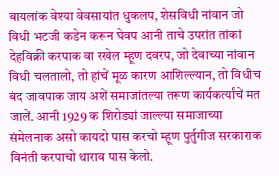बायलांक वेश्या वेवसायांत धुकलप, शेसविधी नांवान जो विधी भटजी कडेन करून घेवप आनी ताचे उपरांत तांकां देहविक्री करपाक वा रखेल म्हूण दवरप, जो देवाच्या नांवान विधी चलतालो, तो हांचें मूळ कारण आशिल्ल्यान, तो विधीच बंद जावपाक जाय अशें समाजांतल्या तरूण कार्यकर्त्यांचें मत जालें. आनी 1929 क शिरोड्यां जाल्ल्या समाजाच्या संमेलनाक असो कायदो पास करचो म्हूण पुर्तुगीज सरकाराक विनंती करपाचो थाराव पास केलो.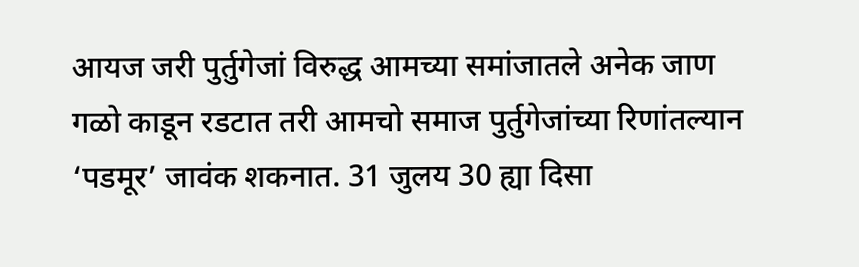आयज जरी पुर्तुगेजां विरुद्ध आमच्या समांजातले अनेक जाण गळो काडून रडटात तरी आमचो समाज पुर्तुगेजांच्या रिणांतल्यान ‘पडमूर’ जावंक शकनात. 31 जुलय 30 ह्या दिसा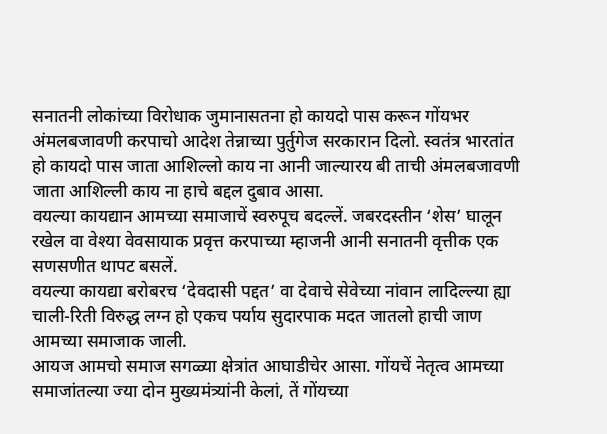सनातनी लोकांच्या विरोधाक जुमानासतना हो कायदो पास करून गोंयभर अंमलबजावणी करपाचो आदेश तेन्नाच्या पुर्तुगेज सरकारान दिलो. स्वतंत्र भारतांत हो कायदो पास जाता आशिल्लो काय ना आनी जाल्यारय बी ताची अंमलबजावणी जाता आशिल्ली काय ना हाचे बद्दल दुबाव आसा.
वयल्या कायद्यान आमच्या समाजाचें स्वरुपूच बदल्लें. जबरदस्तीन ‘शेस’ घालून रखेल वा वेश्या वेवसायाक प्रवृत्त करपाच्या म्हाजनी आनी सनातनी वृत्तीक एक सणसणीत थापट बसलें.
वयल्या कायद्या बरोबरच ‘देवदासी पद्दत’ वा देवाचे सेवेच्या नांवान लादिल्ल्या ह्या चाली-रिती विरुद्ध लग्न हो एकच पर्याय सुदारपाक मदत जातलो हाची जाण आमच्या समाजाक जाली.
आयज आमचो समाज सगळ्या क्षेत्रांत आघाडीचेर आसा. गोंयचें नेतृत्व आमच्या समाजांतल्या ज्या दोन मुख्यमंत्र्यांनी केलां, तें गोंयच्या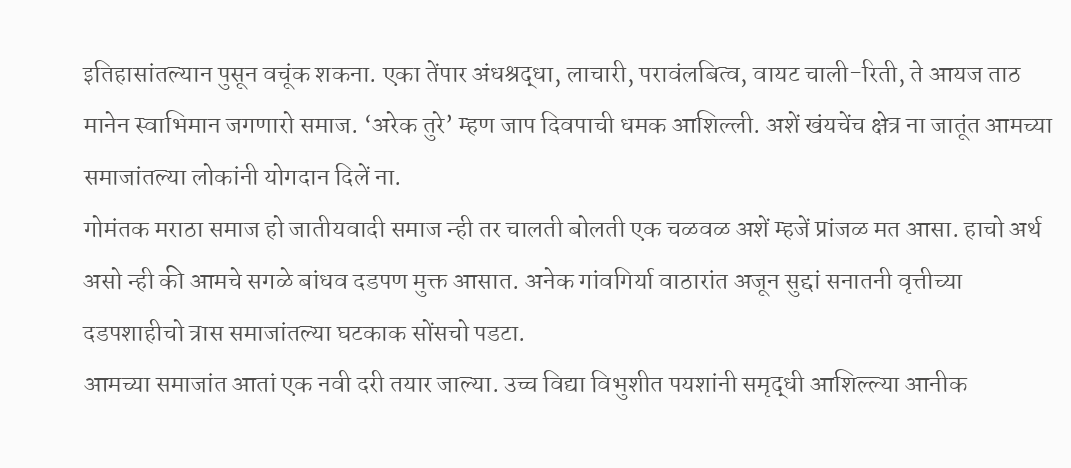इतिहासांतल्यान पुसून वचूंक शकना. एका तेंपार अंधश्रद्धा, लाचारी, परावंलबित्व, वायट चाली-रिती, ते आयज ताठ मानेन स्वाभिमान जगणारो समाज. ‘अरेक तुरे’ म्हण जाप दिवपाची धमक आशिल्ली. अशें खंयचेंच क्षेत्र ना जातूंत आमच्या समाजांतल्या लोकांनी योगदान दिलें ना.
गोमंतक मराठा समाज हो जातीयवादी समाज न्ही तर चालती बोलती एक चळवळ अशें म्हजें प्रांजळ मत आसा. हाचो अर्थ असो न्ही की आमचे सगळे बांधव दडपण मुक्त आसात. अनेक गांवगिर्या वाठारांत अजून सुद्दां सनातनी वृत्तीच्या दडपशाहीचो त्रास समाजांतल्या घटकाक सोंसचो पडटा.
आमच्या समाजांत आतां एक नवी दरी तयार जाल्या. उच्च विद्या विभुशीत पयशांनी समृद्धी आशिल्ल्या आनीक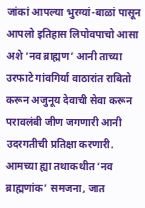जांकां आपल्या भुरग्यां-बाळां पासून आपलो इतिहास लिपोवपाचो आसा अशे ‘नव ब्राह्मण’ आनी ताच्या उरफाटे गांवगिर्या वाठारांत राबितो करून अजुनूय देवाची सेवा करून परावलंबी जीण जगणारी आनी उदरगतीची प्रतिक्षा करणारी. आमच्या ह्या तथाकथीत ‘नव ब्राह्मणांक’ समजना, जात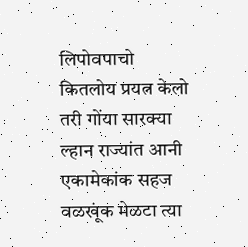लिपोवपाचो कितलोय प्रयत्न केलो तरी गोंया सारक्या ल्हान राज्यांत आनी एकामेकांक सहज वळखूंक मेळटा त्या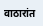वाठारांत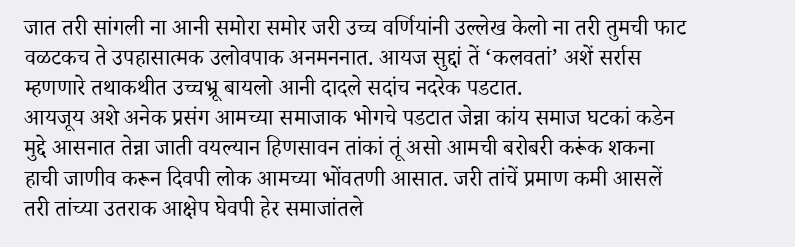जात तरी सांगली ना आनी समोरा समोर जरी उच्च वर्णियांनी उल्लेख केलो ना तरी तुमची फाट वळटकच ते उपहासात्मक उलोवपाक अनमननात. आयज सुद्दां तें ‘कलवतां’ अशें सर्रास म्हणणारे तथाकथीत उच्चभ्रू बायलो आनी दादले सदांच नदरेक पडटात.
आयजूय अशे अनेक प्रसंग आमच्या समाजाक भोगचे पडटात जेन्ना कांय समाज घटकां कडेन मुद्दे आसनात तेन्ना जाती वयल्यान हिणसावन तांकां तूं असो आमची बरोबरी करूंक शकना हाची जाणीव करून दिवपी लोक आमच्या भोंवतणी आसात. जरी तांचें प्रमाण कमी आसलें तरी तांच्या उतराक आक्षेप घेवपी हेर समाजांतले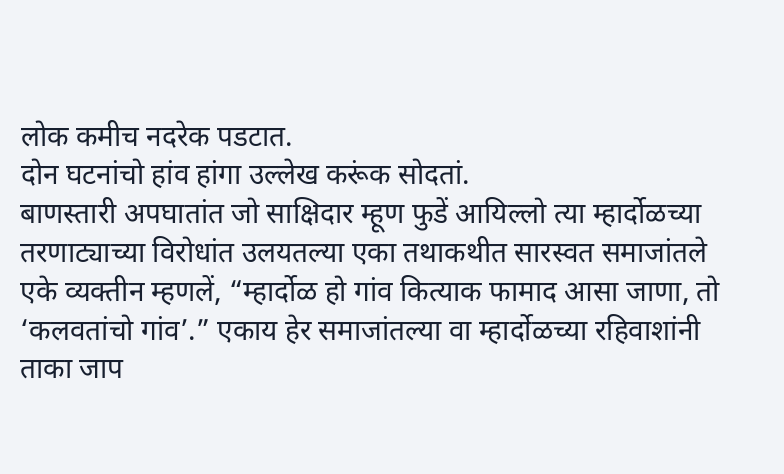लोक कमीच नदरेक पडटात.
दोन घटनांचो हांव हांगा उल्लेख करूंक सोदतां.
बाणस्तारी अपघातांत जो साक्षिदार म्हूण फुडें आयिल्लो त्या म्हार्दोळच्या तरणाट्याच्या विरोधांत उलयतल्या एका तथाकथीत सारस्वत समाजांतले एके व्यक्तीन म्हणलें, “म्हार्दोळ हो गांव कित्याक फामाद आसा जाणा, तो ‘कलवतांचो गांव’.” एकाय हेर समाजांतल्या वा म्हार्दोळच्या रहिवाशांनी ताका जाप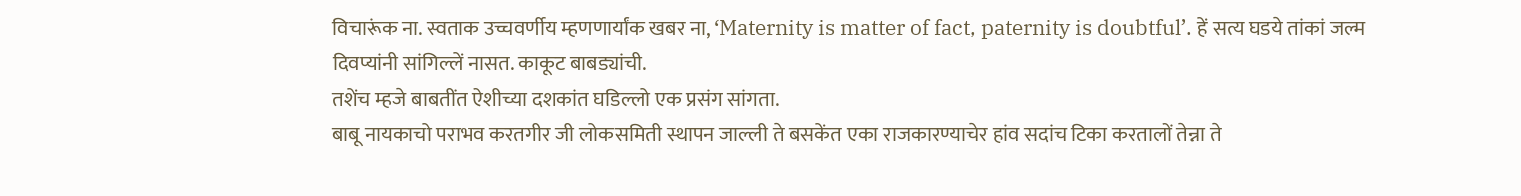विचारूंक ना. स्वताक उच्चवर्णीय म्हणणार्यांक खबर ना, ‘Maternity is matter of fact, paternity is doubtful’. हें सत्य घडये तांकां जल्म दिवप्यांनी सांगिल्लें नासत. काकूट बाबड्यांची.
तशेंच म्हजे बाबतींत ऐशीच्या दशकांत घडिल्लो एक प्रसंग सांगता.
बाबू नायकाचो पराभव करतगीर जी लोकसमिती स्थापन जाल्ली ते बसकेंत एका राजकारण्याचेर हांव सदांच टिका करतालों तेन्ना ते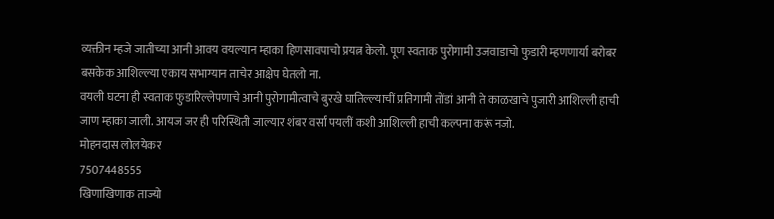व्यक्तीन म्हजे जातीच्या आनी आवय वयल्यान म्हाका हिणसावपाचो प्रयत्न केलो. पूण स्वताक पुरोगामी उजवाडाचो फुडारी म्हणणार्या बरोबर बसकेक आशिल्ल्या एकाय सभाग्यान ताचेर आक्षेप घेतलो ना.
वयली घटना ही स्वताक फुडारिल्लेपणाचे आनी पुरोगामीत्वाचे बुरखे घातिल्ल्याचीं प्रतिगामी तोंडां आनी ते काळखाचे पुजारी आशिल्ली हाची जाण म्हाका जाली. आयज जर ही परिस्थिती जाल्यार शंबर वर्सां पयलीं कशी आशिल्ली हाची कल्पना करूं नजो.
मोहनदास लोलयेकर
7507448555
खिणाखिणाक ताज्यो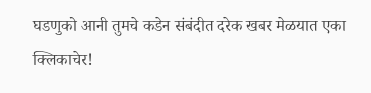घडणुको आनी तुमचे कडेन संबंदीत दरेक खबर मेळयात एका क्लिकाचेर!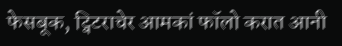फेसबूक, ट्विटराचेर आमकां फॉलो करात आनी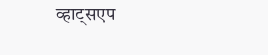व्हाट्सएप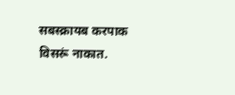सबस्क्रायब करपाक विसरूं नाकात.